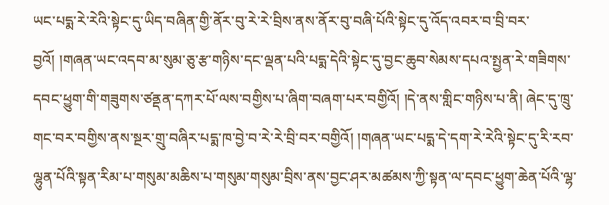ཡང་པདྨ་རེ་རེའི་སྟེང་དུ་ཡིད་བཞིན་གྱི་ནོར་བུ་རེ་རེ་བྲིས་ནས་ནོར་བུ་བཞི་པོའི་སྟེང་དུ་འོད་འབར་བ་བྲི་བར་བྱའོ། །གཞན་ཡང་འདབ་མ་སུམ་ཅུ་རྩ་གཉིས་དང་ལྡན་པའི་པདྨ་དེའི་སྟེང་དུ་བྱང་ཆུབ་སེམས་དཔའ་སྤྱན་རེ་གཟིགས་དབང་ཕྱུག་གི་གཟུགས་ཙནྡན་དཀར་པོ་ལས་བགྱིས་པ་ཞིག་བཞག་པར་བགྱིའོ། །དེ་ནས་གླིང་གཉིས་པ་ནི། ཞེང་དུ་ཁྲུ་གང་བར་བགྱིས་ནས་སྔར་གྲུ་བཞིར་པདྨ་ཁ་བྱེ་བ་རེ་རེ་བྲི་བར་བགྱིའོ། །གཞན་ཡང་པདྨ་དེ་དག་རེ་རེའི་སྟེང་དུ་རི་རབ་ལྷུན་པོའི་སྟན་རིམ་པ་གསུམ་མཆིས་པ་གསུམ་གསུམ་བྲིས་ནས་བྱང་ཤར་མཚམས་ཀྱི་སྟན་ལ་དབང་ཕྱུག་ཆེན་པོའི་ལྷ་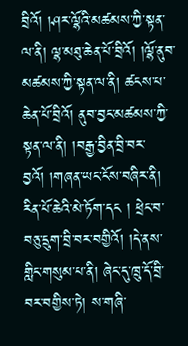བྲིའོ། །ཤར་ལྷོའི་མཚམས་ཀྱི་སྟན་ལ་ནི། ལྷ་མཐུ་ཆེན་པོ་བྲིའོ། །ལྷོ་ནུབ་མཚམས་ཀྱི་སྟན་ལ་ནི། ཚངས་པ་ཆེན་པོ་བྲིའོ། ནུབ་བྱང་མཚམས་ཀྱི་སྟན་ལ་ནི། །བརྒྱ་བྱིན་བྲི་བར་བྱའོ། །གཞན་ཡང་ངོས་བཞིར་ནི། རིན་པོ་ཆེའི་མེ་ཏོག་དང ། ཕྲེང་བ་བཅུ་དྲུག་བྲི་བར་བགྱིའོ། །དེ་ནས་གླིང་གསུམ་པ་ནི། ཞེང་དུ་ཁྲུ་དོ་བྲི་བར་བགྱིས་ཏེ། ས་གཞི་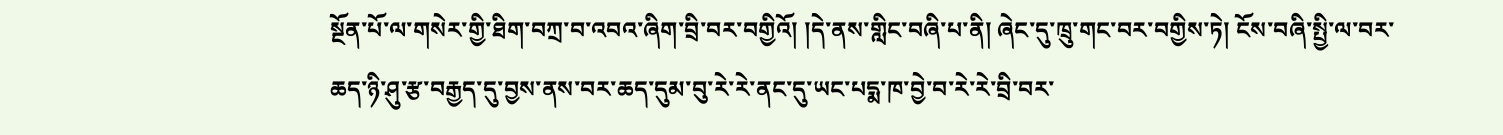སྔོན་པོ་ལ་གསེར་གྱི་ཐིག་བཀྲ་བ་འབའ་ཞིག་བྲི་བར་བགྱིའོ། །དེ་ནས་གླིང་བཞི་པ་ནི། ཞེང་དུ་ཁྲུ་གང་བར་བགྱིས་ཏེ། ངོས་བཞི་སྤྱི་ལ་བར་ཆད་ཉི་ཤུ་རྩ་བརྒྱད་དུ་བྱས་ནས་བར་ཆད་དུམ་བུ་རེ་རེ་ནང་དུ་ཡང་པདྨ་ཁ་བྱེ་བ་རེ་རེ་བྲི་བར་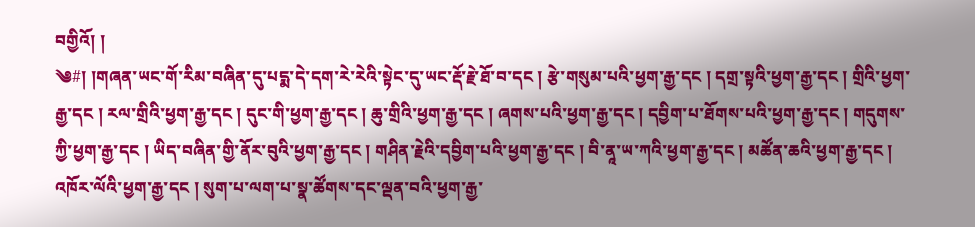བགྱིའོ། །
༄#། །གཞན་ཡང་གོ་རིམ་བཞིན་དུ་པདྨ་དེ་དག་རེ་རེའི་སྟེང་དུ་ཡང་རྡོ་རྗེ་ཐོ་བ་དང ། རྩེ་གསུམ་པའི་ཕྱག་རྒྱ་དང ། དགྲ་སྟའི་ཕྱག་རྒྱ་དང ། གྲིའི་ཕྱག་རྒྱ་དང ། རལ་གྲིའི་ཕྱག་རྒྱ་དང ། དུང་གི་ཕྱག་རྒྱ་དང ། ཆུ་གྲིའི་ཕྱག་རྒྱ་དང ། ཞགས་པའི་ཕྱག་རྒྱ་དང ། དབྱིག་པ་ཐོགས་པའི་ཕྱག་རྒྱ་དང ། གདུགས་ཀྱི་ཕྱག་རྒྱ་དང ། ཡིད་བཞིན་གྱི་ནོར་བུའི་ཕྱག་རྒྱ་དང ། གཤིན་རྗེའི་དབྱིག་པའི་ཕྱག་རྒྱ་དང ། བི་ནཱ་ཡ་ཀའི་ཕྱག་རྒྱ་དང ། མཚོན་ཆའི་ཕྱག་རྒྱ་དང ། འཁོར་ལོའི་ཕྱག་རྒྱ་དང ། སུག་པ་ལག་པ་སྣ་ཚོགས་དང་ལྡན་བའི་ཕྱག་རྒྱ་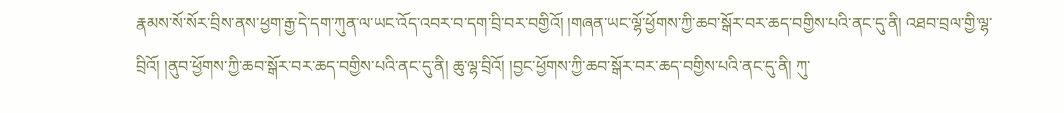རྣམས་སོ་སོར་བྲིས་ནས་ཕྱག་རྒྱ་དེ་དག་ཀུན་ལ་ཡང་འོད་འབར་བ་དག་བྲི་བར་བགྱིའོ། །གཞན་ཡང་ལྷོ་ཕྱོགས་ཀྱི་ཆབ་སྒོར་བར་ཆད་བགྱིས་པའི་ནང་དུ་ནི། འཐབ་བྲལ་གྱི་ལྷ་བྲིའོ། །ནུབ་ཕྱོགས་ཀྱི་ཆབ་སྒོར་བར་ཆད་བགྱིས་པའི་ནང་དུ་ནི། ཆུ་ལྷ་བྲིའོ། །བྱང་ཕྱོགས་ཀྱི་ཆབ་སྒོར་བར་ཆད་བགྱིས་པའི་ནང་དུ་ནི། ཀུ་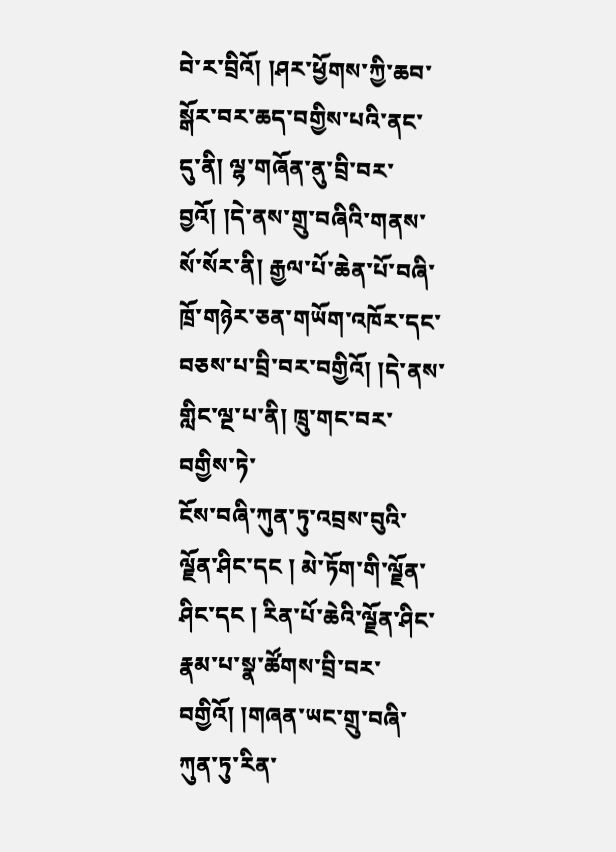བེ་ར་བྲིའོ། །ཤར་ཕྱོགས་ཀྱི་ཆབ་སྒོར་བར་ཆད་བགྱིས་པའི་ནང་དུ་ནི། ལྷ་གཞོན་ནུ་བྲི་བར་བྱའོ། །དེ་ནས་གྲུ་བཞིའི་གནས་སོ་སོར་ནི། རྒྱལ་པོ་ཆེན་པོ་བཞི་ཁྲོ་གཉེར་ཅན་གཡོག་འཁོར་དང་བཅས་པ་བྲི་བར་བགྱིའོ། །དེ་ནས་གླིང་ལྔ་པ་ནི། ཁྲུ་གང་བར་བགྱིས་ཏེ་
ངོས་བཞི་ཀུན་ཏུ་འབྲས་བུའི་ལྗོན་ཤིང་དང ། མེ་ཏོག་གི་ལྗོན་ཤིང་དང ། རིན་པོ་ཆེའི་ལྗོན་ཤིང་རྣམ་པ་སྣ་ཚོགས་བྲི་བར་བགྱིའོ། །གཞན་ཡང་གྲུ་བཞི་ཀུན་ཏུ་རིན་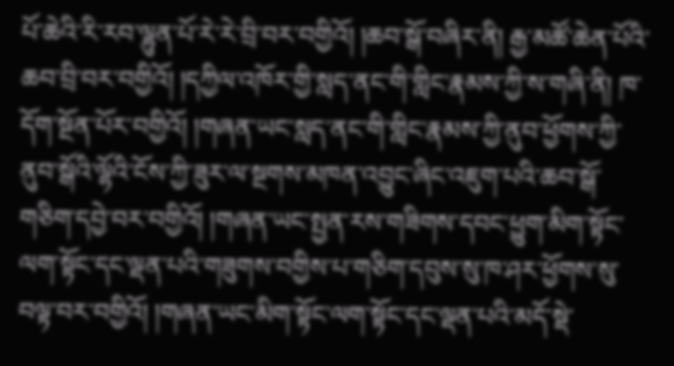པོ་ཆེའི་རི་རབ་ལྷུན་པོ་རེ་རེ་བྲི་བར་བགྱིའོ། །ཆབ་སྒོ་བཞིར་ནི། རྒྱ་མཚོ་ཆེན་པོའི་ཆབ་བྲི་བར་བགྱིའོ། །དཀྱིལ་འཁོར་གྱི་སླད་ནང་གི་གླིང་རྣམས་ཀྱི་ས་གཞི་ནི། ཁ་དོག་སྔོན་པོར་བགྱིའོ། །གཞན་ཡང་སླད་ནང་གི་གླིང་རྣམས་ཀྱི་ནུབ་ཕྱོགས་ཀྱི་ནུབ་སྒོའི་ལྷོའི་ངོས་ཀྱི་ཟུར་ལ་སྔགས་མཁན་འབྱུང་ཞིང་འཇུག་པའི་ཆབ་སྒོ་གཅིག་དབྱེ་བར་བགྱིའོ། །གཞན་ཡང་སྤྱན་རས་གཟིགས་དབང་ཕྱུག་མིག་སྟོང་ལག་སྟོང་དང་ལྡན་པའི་གཟུགས་བགྱིས་པ་གཅིག་དབུས་སུ་ཁ་ཤར་ཕྱོགས་སུ་བལྟ་བར་བགྱིའོ། །གཞན་ཡང་མིག་སྟོང་ལག་སྟོང་དང་ལྡན་པའི་མདོ་སྡེ་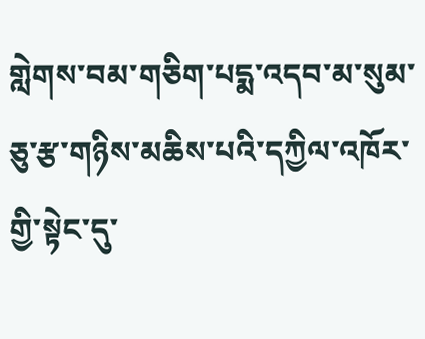གླེགས་བམ་གཅིག་པདྨ་འདབ་མ་སུམ་ཅུ་རྩ་གཉིས་མཆིས་པའི་དཀྱིལ་འཁོར་གྱི་སྟེང་དུ་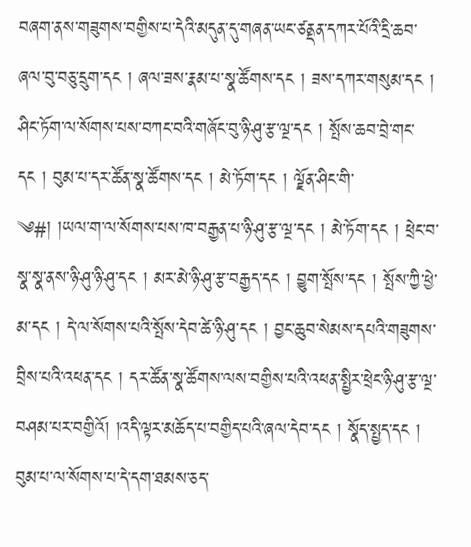བཞག་ནས་གཟུགས་བགྱིས་པ་དེའི་མདུན་དུ་གཞན་ཡང་ཙནྡན་དཀར་པོའི་དྲི་ཆབ་ཞལ་བུ་བཅུ་དྲུག་དང ། ཞལ་ཟས་རྣམ་པ་སྣ་ཚོགས་དང ། ཟས་དཀར་གསུམ་དང ། ཤིང་ཏོག་ལ་སོགས་པས་བཀང་བའི་གཞོང་བུ་ཉི་ཤུ་རྩ་ལྔ་དང ། སྤོས་ཆབ་བྲེ་གང་དང ། བུམ་པ་དར་ཚོན་སྣ་ཚོགས་དང ། མེ་ཏོག་དང ། ལྗོན་ཤིང་གི་
༄#། །ཡལ་ག་ལ་སོགས་པས་ཁ་བརྒྱན་པ་ཉི་ཤུ་རྩ་ལྔ་དང ། མེ་ཏོག་དང ། ཕྲེང་བ་སྣ་སྣ་ནས་ཉི་ཤུ་ཉི་ཤུ་དང ། མར་མེ་ཉི་ཤུ་རྩ་བརྒྱད་དང ། བྱུག་སྤོས་དང ། སྤོས་ཀྱི་ཕྱེ་མ་དང ། དེ་ལ་སོགས་པའི་སྤོས་དེབ་ཚེ་ཉི་ཤུ་དང ། བྱང་ཆུབ་སེམས་དཔའི་གཟུགས་བྲིས་པའི་འཕན་དང ། དར་ཚོན་སྣ་ཚོགས་ལས་བགྱིས་པའི་འཕན་སྤྱིར་ཕྲེང་ཉི་ཤུ་རྩ་ལྔ་བཤམ་པར་བགྱིའོ། །འདི་ལྟར་མཆོད་པ་བགྱིད་པའི་ཞལ་དེབ་དང ། སྣོད་སྤྱད་དང ། བུམ་པ་ལ་སོགས་པ་དེ་དག་ཐམས་ཅད་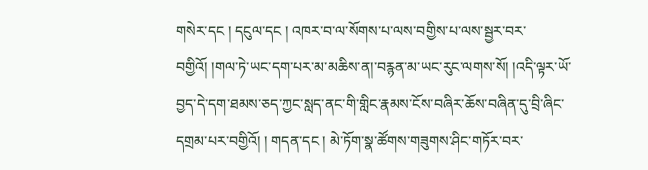གསེར་དང ། དངུལ་དང ། འཁར་བ་ལ་སོགས་པ་ལས་བགྱིས་པ་ལས་སྦྱར་བར་བགྱིའོ། །གལ་ཏེ་ཡང་དག་པར་མ་མཆིས་ན།་བརྙན་མ་ཡང་རུང་ལགས་སོ། །འདི་ལྟར་ཡོ་བྱད་དེ་དག་ཐམས་ཅད་ཀྱང་སླད་ནང་གི་གླིང་རྣམས་ངོས་བཞིར་ཆོས་བཞིན་དུ་བྲི་ཞིང་དགྲམ་པར་བགྱིའོ། ། གདན་དང ། མེ་ཏོག་སྣ་ཚོགས་གཟུགས་ཤིང་གཏོར་བར་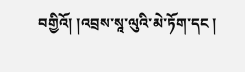བགྱིའོ། །འབྲས་སཱ་ལུའི་མེ་ཏོག་དང །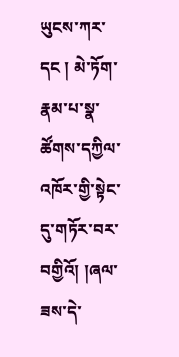ཡུངས་ཀར་དང ། མེ་ཏོག་རྣམ་པ་སྣ་ཚོགས་དཀྱིལ་འཁོར་གྱི་སྟེང་དུ་གཏོར་བར་བགྱིའོ། །ཞལ་ཟས་དེ་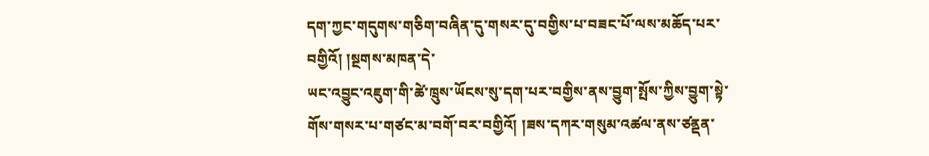དག་ཀྱང་གདུགས་གཅིག་བཞིན་དུ་གསར་དུ་བགྱིས་པ་བཟང་པོ་ལས་མཆོད་པར་བགྱིའོ། །སྔགས་མཁན་དེ་
ཡང་འབྱུང་འཇུག་གི་ཚེ་ཁྲུས་ཡོངས་སུ་དག་པར་བགྱིས་ནས་བྱུག་སྤོས་ཀྱིས་བྱུག་སྟེ་གོས་གསར་པ་གཙང་མ་བགོ་བར་བགྱིའོ། །ཟས་དཀར་གསུམ་འཚལ་ནས་ཙནྡན་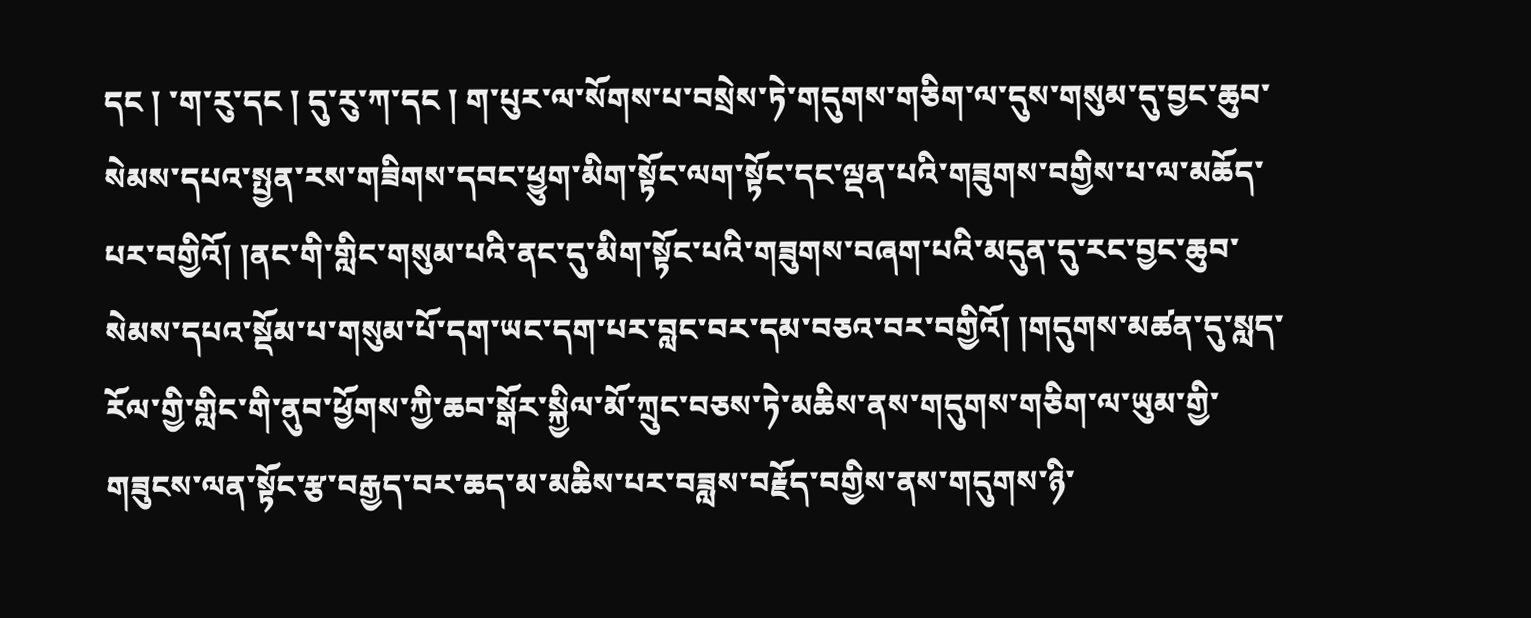དང ། ་ག་རུ་དང ། དུ་རུ་ཀ་དང ། ག་པུར་ལ་སོགས་པ་བསྲེས་ཏེ་གདུགས་གཅིག་ལ་དུས་གསུམ་དུ་བྱང་ཆུབ་སེམས་དཔའ་སྤྱན་རས་གཟིགས་དབང་ཕྱུག་མིག་སྟོང་ལག་སྟོང་དང་ལྡན་པའི་གཟུགས་བགྱིས་པ་ལ་མཆོད་པར་བགྱིའོ། །ནང་གི་གླིང་གསུམ་པའི་ནང་དུ་མིག་སྟོང་པའི་གཟུགས་བཞག་པའི་མདུན་དུ་རང་བྱང་ཆུབ་སེམས་དཔའ་སྡོམ་པ་གསུམ་པོ་དག་ཡང་དག་པར་བླང་བར་དམ་བཅའ་བར་བགྱིའོ། །གདུགས་མཚན་དུ་སླད་རོལ་གྱི་གླིང་གི་ནུབ་ཕྱོགས་ཀྱི་ཆབ་སྒོར་སྐྱིལ་མོ་ཀྲུང་བཅས་ཏེ་མཆིས་ནས་གདུགས་གཅིག་ལ་ཡུམ་གྱི་གཟུངས་ལན་སྟོང་རྩ་བརྒྱད་བར་ཆད་མ་མཆིས་པར་བཟླས་བརྗོད་བགྱིས་ནས་གདུགས་ཉི་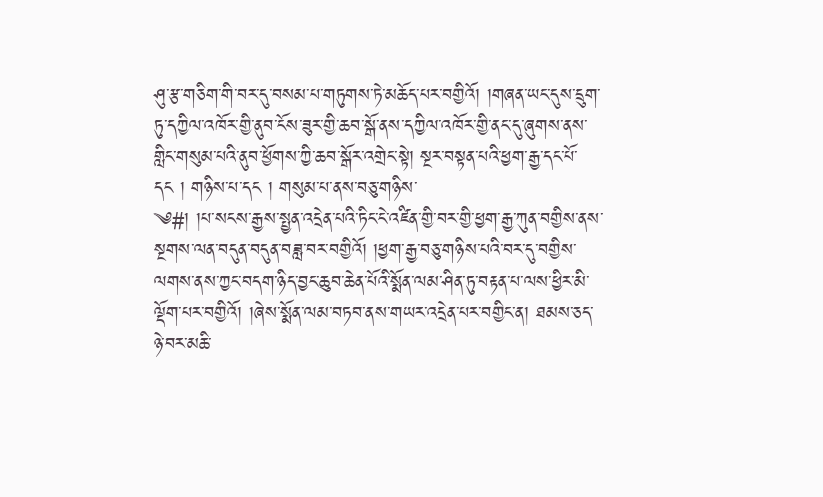ཤུ་རྩ་གཅིག་གི་བར་དུ་བསམ་པ་གཏུགས་ཏེ་མཆོད་པར་བགྱིའོ། །གཞན་ཡང་དུས་དྲུག་ཏུ་དཀྱིལ་འཁོར་གྱི་ནུབ་ངོས་ཟུར་གྱི་ཆབ་སྒོ་ནས་དཀྱིལ་འཁོར་གྱི་ནང་དུ་ཞུགས་ནས་གླིང་གསུམ་པའི་ནུབ་ཕྱོགས་ཀྱི་ཆབ་སྒོར་འགྲེང་སྟེ། སྔར་བསྟན་པའི་ཕྱག་རྒྱ་དང་པོ་དང ། གཉིས་པ་དང ། གསུམ་པ་ནས་བཅུ་གཉིས་
༄#། །པ་སངས་རྒྱས་སྤྱན་འདྲེན་པའི་ཏིང་ངེ་འཛིན་གྱི་བར་གྱི་ཕྱག་རྒྱ་ཀུན་བགྱིས་ནས་སྔགས་ལན་བདུན་བདུན་བཟླ་བར་བགྱིའོ། །ཕྱག་རྒྱ་བཅུ་གཉིས་པའི་བར་དུ་བགྱིས་ལགས་ནས་ཀྱང་བདག་ཉིད་བྱང་ཆུབ་ཆེན་པོའི་སྨོན་ལམ་ཤིན་ཏུ་བརྟན་པ་ལས་ཕྱིར་མི་ལྡོག་པར་བགྱིའོ། །ཞེས་སྨོན་ལམ་བཏབ་ནས་གཡར་འདྲེན་པར་བགྱིང་ན། ཐམས་ཅད་ཉེ་བར་མཆི་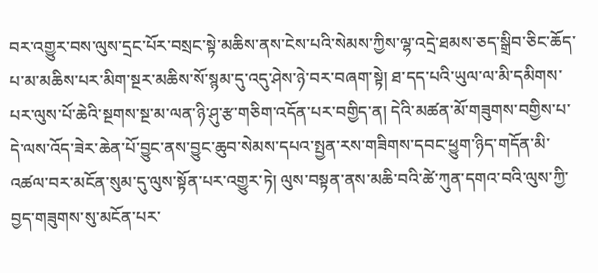བར་འགྱུར་བས་ལུས་དྲང་པོར་བསྲང་སྟེ་མཆིས་ནས་ངེས་པའི་སེམས་ཀྱིས་ལྷ་འདྲེ་ཐམས་ཅད་སྒྲིབ་ཅིང་ཆོད་པ་མ་མཆིས་པར་མིག་སྔར་མཆིས་སོ་སྙམ་དུ་འདུ་ཤེས་ཉེ་བར་བཞག་སྟེ། ཐ་དད་པའི་ཡུལ་ལ་མི་དམིགས་པར་ལུས་པོ་ཆེའི་སྔགས་སྔ་མ་ལན་ཉི་ཤུ་རྩ་གཅིག་འདོན་པར་བགྱིད་ན། དེའི་མཚན་མོ་གཟུགས་བགྱིས་པ་དེ་ལས་འོད་ཟེར་ཆེན་པོ་བྱུང་ནས་བྱུང་ཆུབ་སེམས་དཔའ་སྤྱན་རས་གཟིགས་དབང་ཕྱུག་ཉིད་གདོན་མི་འཚལ་བར་མངོན་སུམ་དུ་ལུས་སྟོན་པར་འགྱུར་ཏེ། ལུས་བསྟན་ནས་མཆི་བའི་ཚེ་ཀུན་དགའ་བའི་ལུས་ཀྱི་བྱད་གཟུགས་སུ་མངོན་པར་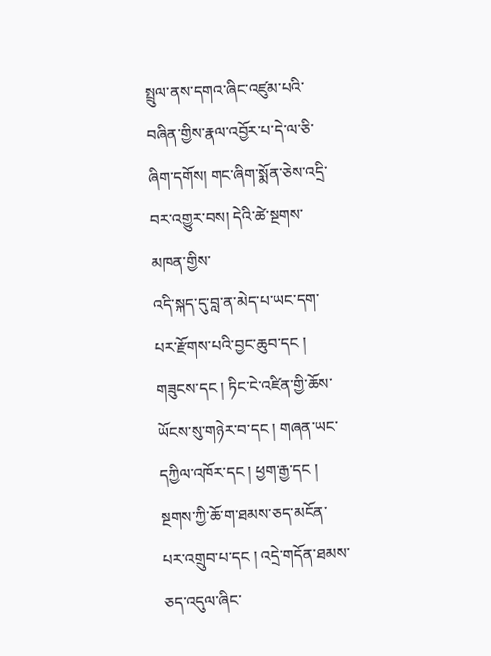སྤྲུལ་ནས་དགའ་ཞིང་འཛུམ་པའི་བཞིན་གྱིས་རྣལ་འབྱོར་པ་དེ་ལ་ཅི་ཞིག་དགོས། གང་ཞིག་སྨོན་ཅེས་འདྲི་བར་འགྱུར་བས། དེའི་ཚེ་སྔགས་མཁན་གྱིས་
འདི་སྐད་དུ་བླ་ན་མེད་པ་ཡང་དག་པར་རྫོགས་པའི་བྱང་ཆུབ་དང ། གཟུངས་དང ། ཏིང་ངེ་འཛིན་གྱི་ཆོས་ཡོངས་སུ་གཉེར་བ་དང ། གཞན་ཡང་དཀྱིལ་འཁོར་དང ། ཕྱག་རྒྱ་དང ། སྔགས་ཀྱི་ཆོ་ག་ཐམས་ཅད་མངོན་པར་འགྲུབ་པ་དང ། འདྲེ་གདོན་ཐམས་ཅད་འདུལ་ཞིང་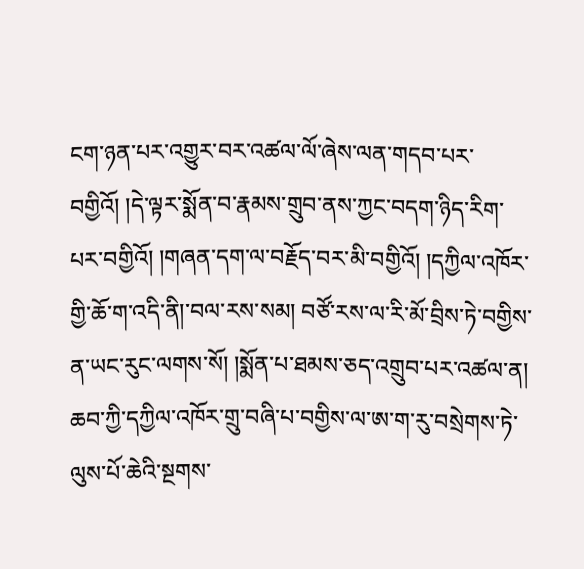ངག་ཉན་པར་འགྱུར་བར་འཚལ་ལོ་ཞེས་ལན་གདབ་པར་བགྱིའོ། །དེ་ལྟར་སྨོན་བ་རྣམས་གྲུབ་ནས་ཀྱང་བདག་ཉིད་རིག་པར་བགྱིའོ། །གཞན་དག་ལ་བརྗོད་བར་མི་བགྱིའོ། །དཀྱིལ་འཁོར་གྱི་ཆོ་ག་འདི་ནི།་བལ་རས་སམ། བཙོ་རས་ལ་རི་མོ་བྲིས་ཏེ་བགྱིས་ན་ཡང་རུང་ལགས་སོ། །སྨོན་པ་ཐམས་ཅད་འགྲུབ་པར་འཚལ་ན། ཆབ་ཀྱི་དཀྱིལ་འཁོར་གྲུ་བཞི་པ་བགྱིས་ལ་ཨ་ག་རུ་བསྲེགས་ཏེ་ལུས་པོ་ཆེའི་སྔགས་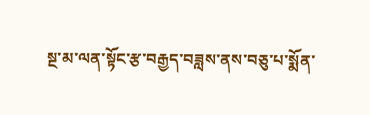སྔ་མ་ལན་སྟོང་རྩ་བརྒྱད་བཟླས་ནས་བཅུ་པ་སྨོན་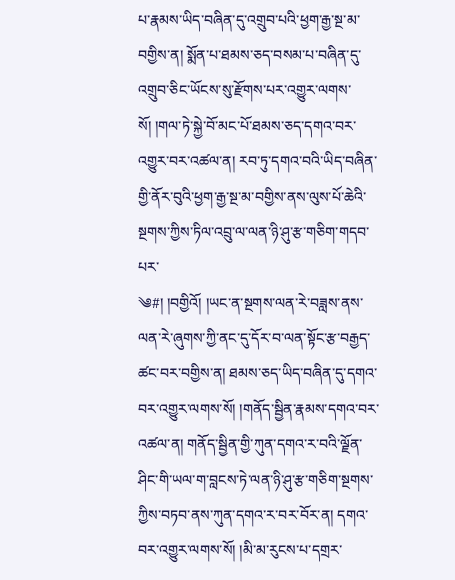པ་རྣམས་ཡིད་བཞིན་དུ་འགྲུབ་པའི་ཕྱག་རྒྱ་སྔ་མ་བགྱིས་ན། སྨོན་པ་ཐམས་ཅད་བསམ་པ་བཞིན་དུ་འགྲུབ་ཅིང་ཡོངས་སུ་རྫོགས་པར་འགྱུར་ལགས་སོ། །གལ་ཏེ་སྐྱེ་བོ་མང་པོ་ཐམས་ཅད་དགའ་བར་འགྱུར་བར་འཚལ་ན། རབ་ཏུ་དགའ་བའི་ཡིད་བཞིན་གྱི་ནོར་བུའི་ཕྱག་རྒྱ་སྔ་མ་བགྱིས་ནས་ལུས་པོ་ཆེའི་སྔགས་ཀྱིས་ཏིལ་འབྲུ་ལ་ལན་ཉི་ཤུ་རྩ་གཅིག་གདབ་པར་
༄#། །བགྱིའོ། །ཡང་ན་སྔགས་ལན་རེ་བཟླས་ནས་ལན་རེ་ཞུགས་ཀྱི་ནང་དུ་དོར་བ་ལན་སྟོང་རྩ་བརྒྱད་ཚང་བར་བགྱིས་ན། ཐམས་ཅད་ཡིད་བཞིན་དུ་དགའ་བར་འགྱུར་ལགས་སོ། །གནོད་སྦྱིན་རྣམས་དགའ་བར་འཚལ་ན། གནོད་སྦྱིན་གྱི་ཀུན་དགའ་ར་བའི་ལྗོན་ཤིང་གི་ཡལ་ག་བླངས་ཏེ་ལན་ཉི་ཤུ་རྩ་གཅིག་སྔགས་ཀྱིས་བཏབ་ནས་ཀུན་དགའ་ར་བར་བོར་ན། དགའ་བར་འགྱུར་ལགས་སོ། །མི་མ་རུངས་པ་དགྲར་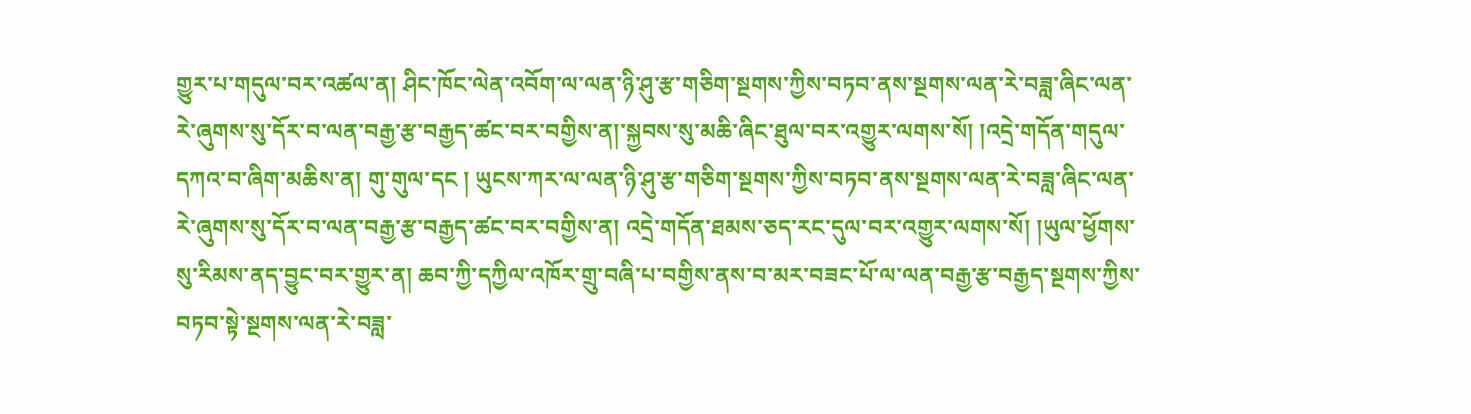གྱུར་པ་གདུལ་བར་འཚལ་ན། ཤིང་ཁོང་ལེན་འབོག་ལ་ལན་ཉི་ཤུ་རྩ་གཅིག་སྔགས་ཀྱིས་བཏབ་ནས་སྔགས་ལན་རེ་བཟླ་ཞིང་ལན་རེ་ཞུགས་སུ་དོར་བ་ལན་བརྒྱ་རྩ་བརྒྱད་ཚང་བར་བགྱིས་ན།་སྐྱབས་སུ་མཆི་ཞིང་ཐུལ་བར་འགྱུར་ལགས་སོ། །འདྲེ་གདོན་གདུལ་དཀའ་བ་ཞིག་མཆིས་ན། གུ་གུལ་དང ། ཡུངས་ཀར་ལ་ལན་ཉི་ཤུ་རྩ་གཅིག་སྔགས་ཀྱིས་བཏབ་ནས་སྔགས་ལན་རེ་བཟླ་ཞིང་ལན་རེ་ཞུགས་སུ་དོར་བ་ལན་བརྒྱ་རྩ་བརྒྱད་ཚང་བར་བགྱིས་ན། འདྲེ་གདོན་ཐམས་ཅད་རང་དུལ་བར་འགྱུར་ལགས་སོ། །ཡུལ་ཕྱོགས་སུ་རིམས་ནད་བྱུང་བར་གྱུར་ན། ཆབ་ཀྱི་དཀྱིལ་འཁོར་གྲུ་བཞི་པ་བགྱིས་ནས་བ་མར་བཟང་པོ་ལ་ལན་བརྒྱ་རྩ་བརྒྱད་སྔགས་ཀྱིས་
བཏབ་སྟེ་སྔགས་ལན་རེ་བཟླ་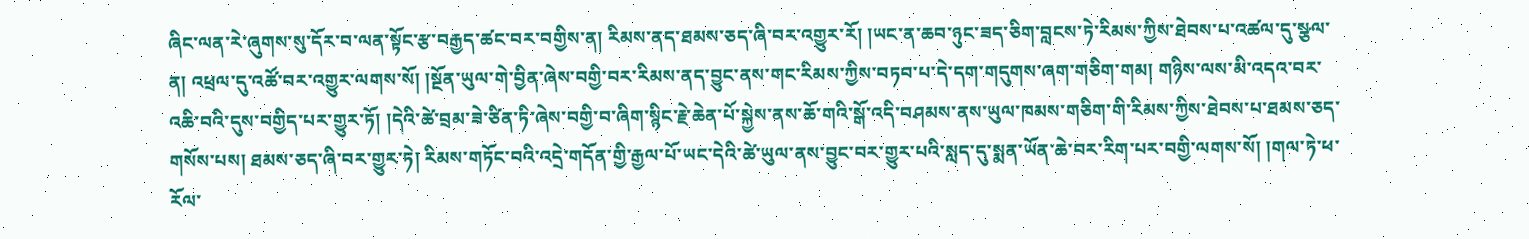ཞིང་ལན་རེ་ཞུགས་སུ་དོར་བ་ལན་སྟོང་རྩ་བརྒྱད་ཚང་བར་བགྱིས་ན། རིམས་ནད་ཐམས་ཅད་ཞི་བར་འགྱུར་རོ། །ཡང་ན་ཆབ་ཉུང་ཟད་ཅིག་བླངས་ཏེ་རིམས་ཀྱིས་ཐེབས་པ་འཚལ་དུ་སྩལ་ན། འཕྲལ་དུ་འཚོ་བར་འགྱུར་ལགས་སོ། །སྔོན་ཡུལ་གེ་བྱིན་ཞེས་བགྱི་བར་རིམས་ནད་བྱུང་ནས་གང་རིམས་ཀྱིས་བཏབ་པ་དེ་དག་གདུགས་ཞག་གཅིག་གམ། གཉིས་ལས་མི་འདའ་བར་འཆི་བའི་དུས་བགྱིད་པར་གྱུར་ཏོ། །དེའི་ཚེ་བྲམ་ཟེ་ཙིན་ཏི་ཞེས་བགྱི་བ་ཞིག་སྙིང་རྗེ་ཆེན་པོ་སྐྱེས་ནས་ཆོ་གའི་སྒོ་འདི་བཤམས་ནས་ཡུལ་ཁམས་གཅིག་གི་རིམས་ཀྱིས་ཐེབས་པ་ཐམས་ཅད་གསོས་པས། ཐམས་ཅད་ཞི་བར་གྱུར་ཏེ། རིམས་གཏོང་བའི་འདྲེ་གདོན་གྱི་རྒྱལ་པོ་ཡང་དེའི་ཚེ་ཡུལ་ནས་བྱུང་བར་གྱུར་པའི་སླད་དུ་སྨན་ཡོན་ཆེ་བར་རིག་པར་བགྱི་ལགས་སོ། །གལ་ཏེ་ཕ་རོལ་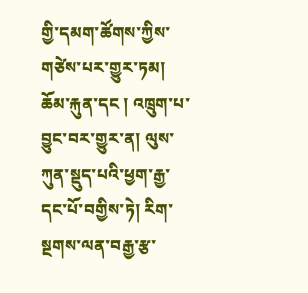གྱི་དམག་ཚོགས་ཀྱིས་གཙེས་པར་གྱུར་ཏམ། ཆོམ་རྐུན་དང ། འཁྲུག་པ་བྱུང་བར་གྱུར་ན། ལུས་ཀུན་སྡུད་པའི་ཕྱག་རྒྱ་དང་པོ་བགྱིས་ཏེ། རིག་སྔགས་ལན་བརྒྱ་རྩ་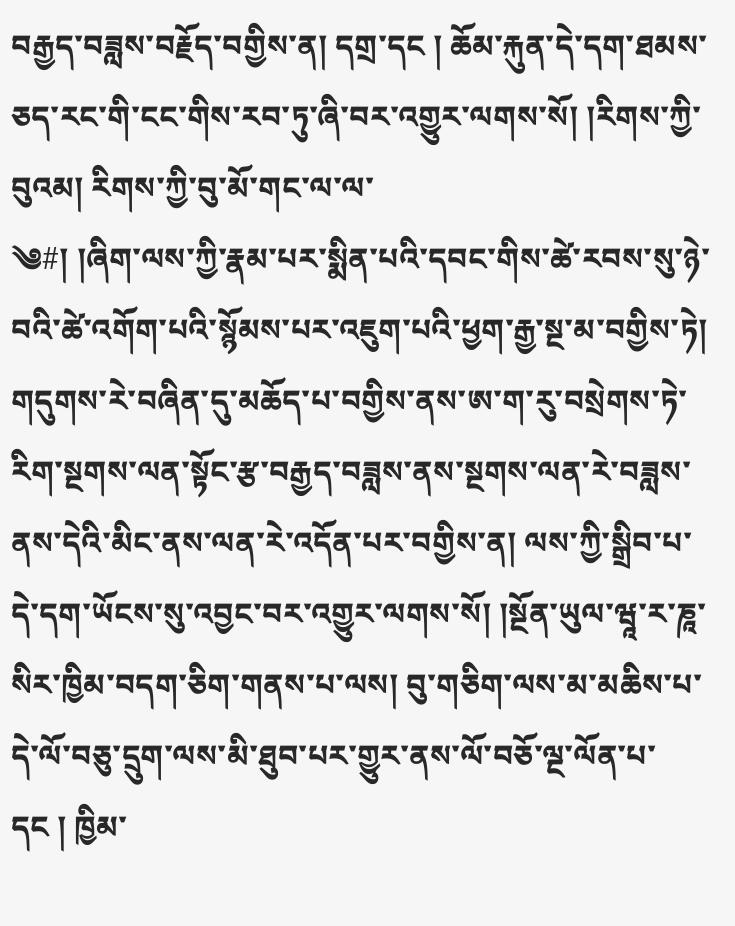བརྒྱད་བཟླས་བརྗོད་བགྱིས་ན། དགྲ་དང ། ཆོམ་རྐུན་དེ་དག་ཐམས་ཅད་རང་གི་ངང་གིས་རབ་ཏུ་ཞི་བར་འགྱུར་ལགས་སོ། །རིགས་ཀྱི་བུའམ། རིགས་ཀྱི་བུ་མོ་གང་ལ་ལ་
༄#། །ཞིག་ལས་ཀྱི་རྣམ་པར་སྨིན་པའི་དབང་གིས་ཚེ་རབས་སུ་ཉེ་བའི་ཚེ་འགོག་པའི་སྙོམས་པར་འཇུག་པའི་ཕྱག་རྒྱ་སྔ་མ་བགྱིས་ཏེ། གདུགས་རེ་བཞིན་དུ་མཆོད་པ་བགྱིས་ནས་ཨ་ག་རུ་བསྲེགས་ཏེ་རིག་སྔགས་ལན་སྟོང་རྩ་བརྒྱད་བཟླས་ནས་སྔགས་ལན་རེ་བཟླས་ནས་དེའི་མིང་ནས་ལན་རེ་འདོན་པར་བགྱིས་ན། ལས་ཀྱི་སྒྲིབ་པ་དེ་དག་ཡོངས་སུ་འབྱང་བར་འགྱུར་ལགས་སོ། །སྔོན་ཡུལ་ཝཱ་ར་ཎཱ་སིར་ཁྱིམ་བདག་ཅིག་གནས་པ་ལས། བུ་གཅིག་ལས་མ་མཆིས་པ་དེ་ལོ་བཅུ་དྲུག་ལས་མི་ཐུབ་པར་གྱུར་ནས་ལོ་བཅོ་ལྔ་ལོན་པ་དང ། ཁྱིམ་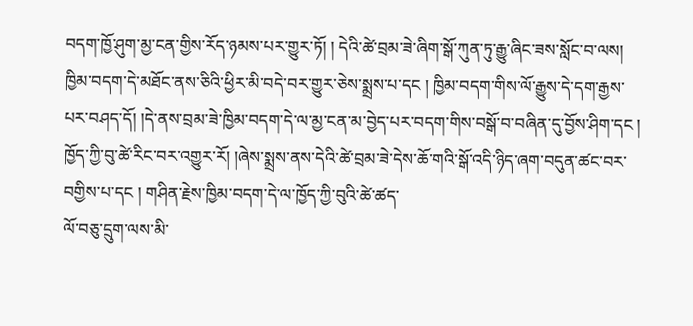བདག་ཁྱོ་ཤུག་མྱ་ངན་གྱིས་རོད་ཉམས་པར་གྱུར་ཏོ། ། དེའི་ཚེ་བྲམ་ཟེ་ཞིག་སྒོ་ཀུན་ཏུ་རྒྱུ་ཞིང་ཟས་སློང་བ་ལས། ཁྱིམ་བདག་དེ་མཐོང་ནས་ཅིའི་ཕྱིར་མི་བདེ་བར་གྱུར་ཅེས་སྨྲས་པ་དང ། ཁྱིམ་བདག་གིས་ལོ་རྒྱུས་དེ་དག་རྒྱས་པར་བཤད་དོ། །དེ་ནས་བྲམ་ཟེ་ཁྱིམ་བདག་དེ་ལ་མྱ་ངན་མ་བྱེད་པར་བདག་གིས་བསྒོ་བ་བཞིན་དུ་བྱོས་ཤིག་དང ། ཁྱོད་ཀྱི་བུ་ཚེ་རིང་བར་འགྱུར་རོ། །ཞེས་སྨྲས་ནས་དེའི་ཚེ་བྲམ་ཟེ་དེས་ཆོ་གའི་སྒོ་འདི་ཉིད་ཞག་བདུན་ཚང་བར་བགྱིས་པ་དང ། གཤིན་རྗེས་ཁྱིམ་བདག་དེ་ལ་ཁྱོད་ཀྱི་བུའི་ཚེ་ཚད་
ལོ་བཅུ་དྲུག་ལས་མི་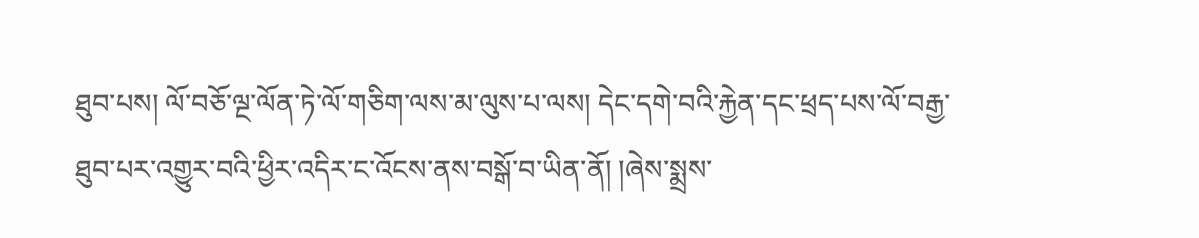ཐུབ་པས། ལོ་བཅོ་ལྔ་ལོན་ཏེ་ལོ་གཅིག་ལས་མ་ལུས་པ་ལས། དེང་དགེ་བའི་རྐྱེན་དང་ཕྲད་པས་ལོ་བརྒྱ་ཐུབ་པར་འགྱུར་བའི་ཕྱིར་འདིར་ང་འོངས་ནས་བསྒོ་བ་ཡིན་ནོ། །ཞེས་སྨྲས་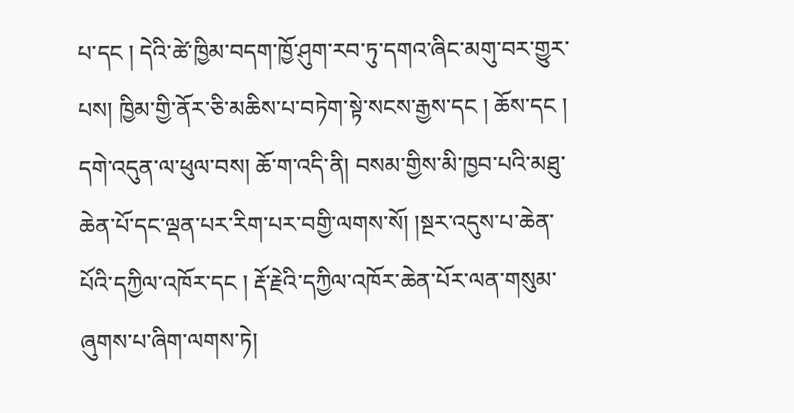པ་དང ། དེའི་ཚེ་ཁྱིམ་བདག་ཁྱོ་ཤུག་རབ་ཏུ་དགའ་ཞིང་མགུ་བར་གྱུར་པས། ཁྱིམ་གྱི་ནོར་ཅི་མཆིས་པ་བཏེག་སྟེ་སངས་རྒྱས་དང ། ཆོས་དང ། དགེ་འདུན་ལ་ཕུལ་བས། ཆོ་ག་འདི་ནི། བསམ་གྱིས་མི་ཁྱབ་པའི་མཐུ་ཆེན་པོ་དང་ལྡན་པར་རིག་པར་བགྱི་ལགས་སོ། །སྔར་འདུས་པ་ཆེན་པོའི་དཀྱིལ་འཁོར་དང ། རྡོ་རྗེའི་དཀྱིལ་འཁོར་ཆེན་པོར་ལན་གསུམ་ཞུགས་པ་ཞིག་ལགས་ཏེ།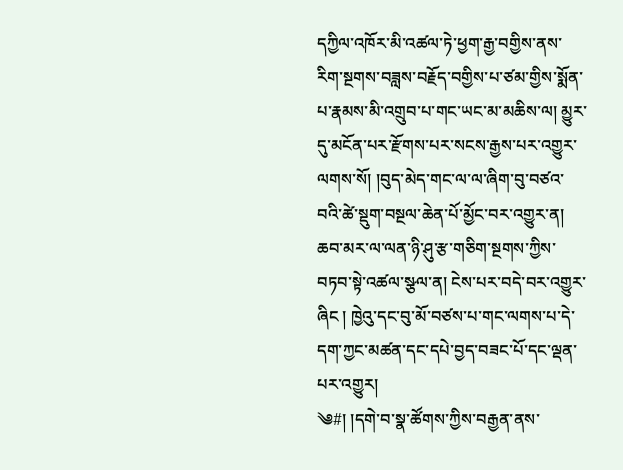དཀྱིལ་འཁོར་མི་འཚལ་ཏེ་ཕྱག་རྒྱ་བགྱིས་ནས་རིག་སྔགས་བཟླས་བརྗོད་བགྱིས་པ་ཙམ་གྱིས་སྨོན་པ་རྣམས་མི་འགྲུབ་པ་གང་ཡང་མ་མཆིས་ལ། མྱུར་དུ་མངོན་པར་རྫོགས་པར་སངས་རྒྱས་པར་འགྱུར་ལགས་སོ། །བུད་མེད་གང་ལ་ལ་ཞིག་བུ་བཙའ་བའི་ཚེ་སྡུག་བསྔལ་ཆེན་པོ་མྱོང་བར་འགྱུར་ན། ཆབ་མར་ལ་ལན་ཉི་ཤུ་རྩ་གཅིག་སྔགས་ཀྱིས་བཏབ་སྟེ་འཚལ་སྩལ་ན། ངེས་པར་བདེ་བར་འགྱུར་ཞིང ། ཁྱེའུ་དང་བུ་མོ་བཙས་པ་གང་ལགས་པ་དེ་དག་ཀྱང་མཚན་དང་དཔེ་བྱད་བཟང་པོ་དང་ལྡན་པར་འགྱུར།
༄#། །དགེ་བ་སྣ་ཚོགས་ཀྱིས་བརྒྱན་ནས་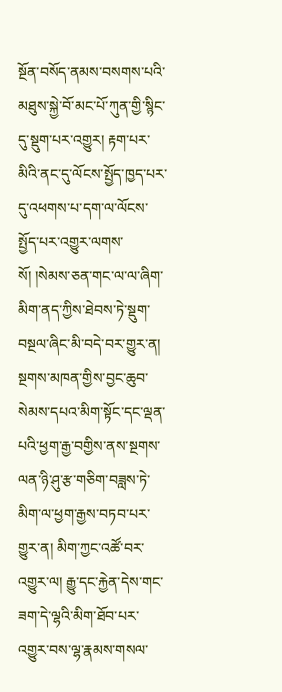སྔོན་བསོད་ནམས་བསགས་པའི་མཐུས་སྐྱེ་བོ་མང་པོ་ཀུན་གྱི་སྙིང་དུ་སྡུག་པར་འགྱུར། རྟག་པར་མིའི་ནང་དུ་ལོངས་སྤྱོད་ཁྱད་པར་དུ་འཕགས་པ་དག་ལ་ལོངས་སྤྱོད་པར་འགྱུར་ལགས་སོ། །སེམས་ཅན་གང་ལ་ལ་ཞིག་མིག་ནད་ཀྱིས་ཐེབས་ཏེ་སྡུག་བསྔལ་ཞིང་མི་བདེ་བར་གྱུར་ན། སྔགས་མཁན་གྱིས་བྱང་ཆུབ་སེམས་དཔའ་མིག་སྟོང་དང་ལྡན་པའི་ཕྱག་རྒྱ་བགྱིས་ནས་སྔགས་ལན་ཉི་ཤུ་རྩ་གཅིག་བཟླས་ཏེ་མིག་ལ་ཕྱག་རྒྱས་བཏབ་པར་གྱུར་ན། མིག་ཀྱང་འཚོ་བར་འགྱུར་ལ། རྒྱུ་དང་རྐྱེན་དེས་གང་ཟག་དེ་ལྷའི་མིག་ཐོབ་པར་འགྱུར་བས་ལྷ་རྣམས་གསལ་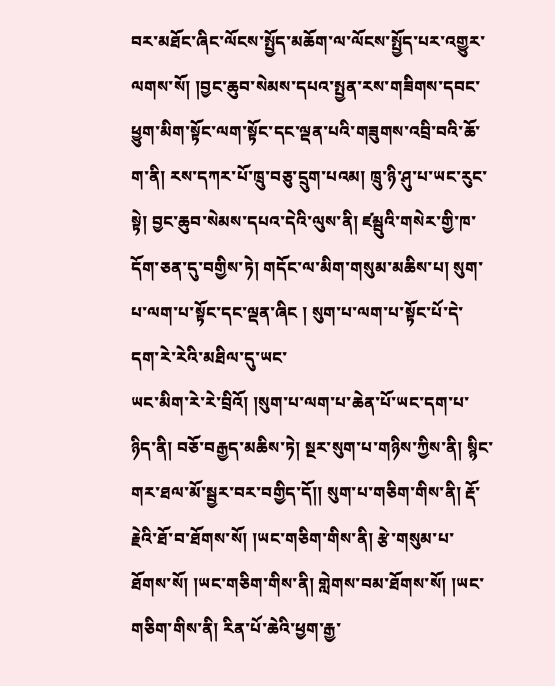བར་མཐོང་ཞིང་ལོངས་སྤྱོད་མཆོག་ལ་ལོངས་སྤྱོད་པར་འགྱུར་ལགས་སོ། །བྱང་ཆུབ་སེམས་དཔའ་སྤྱན་རས་གཟིགས་དབང་ཕྱུག་མིག་སྟོང་ལག་སྟོང་དང་ལྡན་པའི་གཟུགས་འབྲི་བའི་ཆོ་ག་ནི། རས་དཀར་པོ་ཁྲུ་བཅུ་དྲུག་པའམ། ཁྲུ་ཉི་ཤུ་པ་ཡང་རུང་སྟེ། བྱང་ཆུབ་སེམས་དཔའ་དེའི་ལུས་ནི། ཛམྦུའི་གསེར་གྱི་ཁ་དོག་ཅན་དུ་བགྱིས་ཏེ། གདོང་ལ་མིག་གསུམ་མཆིས་པ། སུག་པ་ལག་པ་སྟོང་དང་ལྡན་ཞིང ། སུག་པ་ལག་པ་སྟོང་པོ་དེ་དག་རེ་རེའི་མཐིལ་དུ་ཡང་
ཡང་མིག་རེ་རེ་བྲིའོ། །སུག་པ་ལག་པ་ཆེན་པོ་ཡང་དག་པ་ཉིད་ནི། བཅོ་བརྒྱད་མཆིས་ཏེ། སྔར་སུག་པ་གཉིས་ཀྱིས་ནི། སྙིང་གར་ཐལ་མོ་སྦྱར་བར་བགྱིད་དོ།། སུག་པ་གཅིག་གིས་ནི། རྡོ་རྗེའི་ཐོ་བ་ཐོགས་སོ། །ཡང་གཅིག་གིས་ནི། རྩེ་གསུམ་པ་ཐོགས་སོ། །ཡང་གཅིག་གིས་ནི། གླེགས་བམ་ཐོགས་སོ། །ཡང་གཅིག་གིས་ནི། རིན་པོ་ཆེའི་ཕྱག་རྒྱ་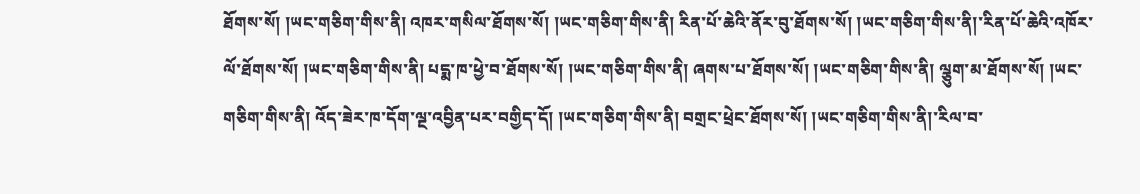ཐོགས་སོ། །ཡང་གཅིག་གིས་ནི། འཁར་གསིལ་ཐོགས་སོ། །ཡང་གཅིག་གིས་ནི། རིན་པོ་ཆེའི་ནོར་བུ་ཐོགས་སོ། །ཡང་གཅིག་གིས་ནི།་རིན་པོ་ཆེའི་འཁོར་ལོ་ཐོགས་སོ། །ཡང་གཅིག་གིས་ནི། པདྨ་ཁ་ཕྱེ་བ་ཐོགས་སོ། །ཡང་གཅིག་གིས་ནི། ཞགས་པ་ཐོགས་སོ། །ཡང་གཅིག་གིས་ནི། ལྕུག་མ་ཐོགས་སོ། །ཡང་གཅིག་གིས་ནི། འོད་ཟེར་ཁ་དོག་ལྔ་འབྱིན་པར་བགྱིད་དོ། །ཡང་གཅིག་གིས་ནི། བགྲང་ཕྲེང་ཐོགས་སོ། །ཡང་གཅིག་གིས་ནི།་རིལ་བ་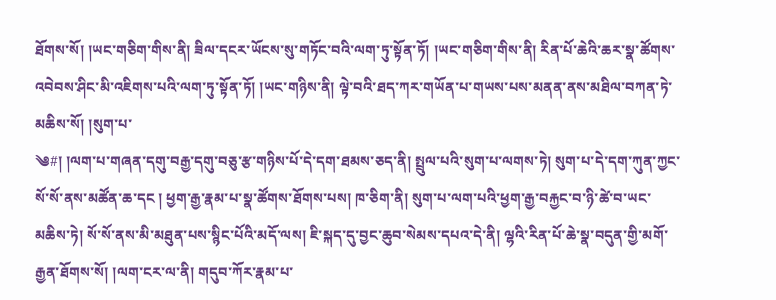ཐོགས་སོ། །ཡང་གཅིག་གིས་ནི། ཟིལ་དངར་ཡོངས་སུ་གཏོང་བའི་ལག་ཏུ་སྟོན་ཏོ། །ཡང་གཅིག་གིས་ནི། རིན་པོ་ཆེའི་ཆར་སྣ་ཚོགས་འབེབས་ཤིང་མི་འཇིགས་པའི་ལག་ཏུ་སྟོན་ཏོ། །ཡང་གཉིས་ནི། ལྟེ་བའི་ཐད་ཀར་གཡོན་པ་གཡས་པས་མནན་ནས་མཐིལ་བཀན་ཏེ་མཆིས་སོ། །སུག་པ་
༄#། །ལག་པ་གཞན་དགུ་བརྒྱ་དགུ་བཅུ་རྩ་གཉིས་པོ་དེ་དག་ཐམས་ཅད་ནི། སྤྲུལ་པའི་སུག་པ་ལགས་ཏེ། སུག་པ་དེ་དག་ཀུན་ཀྱང་སོ་སོ་ནས་མཚོན་ཆ་དང ། ཕྱག་རྒྱ་རྣམ་པ་སྣ་ཚོགས་ཐོགས་པས། ཁ་ཅིག་ནི། སུག་པ་ལག་པའི་ཕྱག་རྒྱ་བརྐྱང་བ་ཉི་ཚེ་བ་ཡང་མཆིས་ཏེ། སོ་སོ་ནས་མི་མཐུན་པས་སྙིང་པོའི་མདོ་ལས། ཇི་སྐད་དུ་བྱང་ཆུབ་སེམས་དཔའ་དེ་ནི། ལྷའི་རིན་པོ་ཆེ་སྣ་བདུན་གྱི་མགོ་རྒྱན་ཐོགས་སོ། །ལག་ངར་ལ་ནི། གདུབ་ཀོར་རྣམ་པ་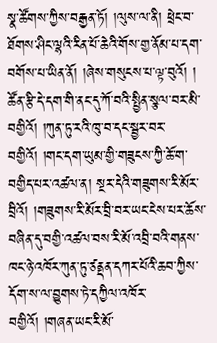སྣ་ཚོགས་ཀྱིས་བརྒྱན་ཏོ། །ལུས་ལ་ནི། ཕྲེང་བ་ཐོགས་ཤིང་ལྷའི་རིན་པོ་ཆེའི་གོས་གྱ་ནོམ་པ་དག་བགོས་པ་ཡིན་ནོ། །ཞེས་གསུངས་པ་ལྟ་བུའོ། ། ཚོན་རྩི་དེ་དག་གི་ནང་དུ་ཀོ་བའི་སྤྱིན་སྩལ་བར་མི་བགྱིའོ། །ཀུན་ཏུ་རའི་ཁུ་བ་དང་སྦྱར་བར་བགྱིའོ། །གང་དག་ཡུམ་གྱི་གཟུངས་ཀྱི་ཆོ་ག་བགྱིད་པར་འཚལ་ན། སྔར་དེའི་གཟུགས་རི་མོར་བྲིའོ། །གཟུགས་རི་མོར་བྲི་བར་ཡང་ངེས་པར་ཆོས་བཞིན་དུ་བགྱི་འཚལ་བས་རི་མོ་འབྲི་བའི་གནས་ཁང་ཉེ་འཁོར་ཀུན་ཏུ་ཙནྡན་དཀར་པོའི་ཆབ་ཀྱིས་དོག་ས་ལ་བྱུགས་ཏེ་དཀྱིལ་འཁོར་བགྱིའོ། །གཞན་ཡང་རི་མོ་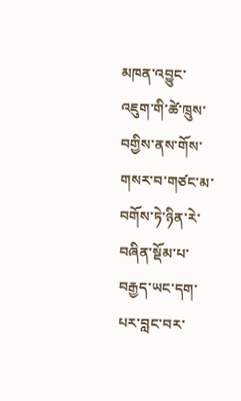མཁན་འབྱུང་འཇུག་གི་ཚེ་ཁྲུས་བགྱིས་ནས་གོས་གསར་བ་གཙང་མ་
བགོས་ཏེ་ཉིན་རེ་བཞིན་སྡོམ་པ་བརྒྱད་ཡང་དག་པར་བླང་བར་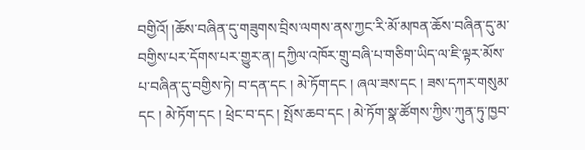བགྱིའོ། །ཆོས་བཞིན་དུ་གཟུགས་བྲིས་ལགས་ནས་ཀྱང་རི་མོ་མཁན་ཆོས་བཞིན་དུ་མ་བགྱིས་པར་དོགས་པར་གྱུར་ན། དཀྱིལ་འཁོར་གྲུ་བཞི་པ་གཅིག་ཡིད་ལ་ཇི་ལྟར་མོས་པ་བཞིན་དུ་བགྱིས་ཏེ། བ་དན་དང ། མེ་ཏོག་དང ། ཞལ་ཟས་དང ། ཟས་དཀར་གསུམ་དང ། མེ་ཏོག་དང ། ཕྲེང་བ་དང ། སྤོས་ཆབ་དང ། མེ་ཏོག་སྣ་ཚོགས་ཀྱིས་ཀུན་ཏུ་ཁྱབ་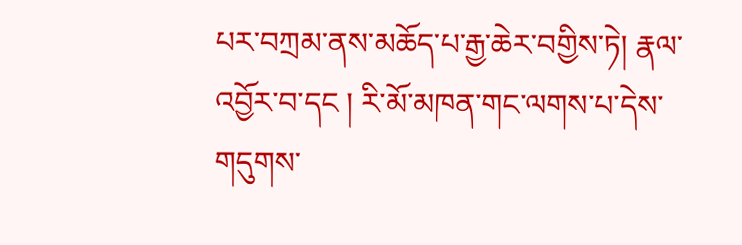པར་བཀྲམ་ནས་མཆོད་པ་རྒྱ་ཆེར་བགྱིས་ཏེ། རྣལ་འབྱོར་བ་དང ། རི་མོ་མཁན་གང་ལགས་པ་དེས་གདུགས་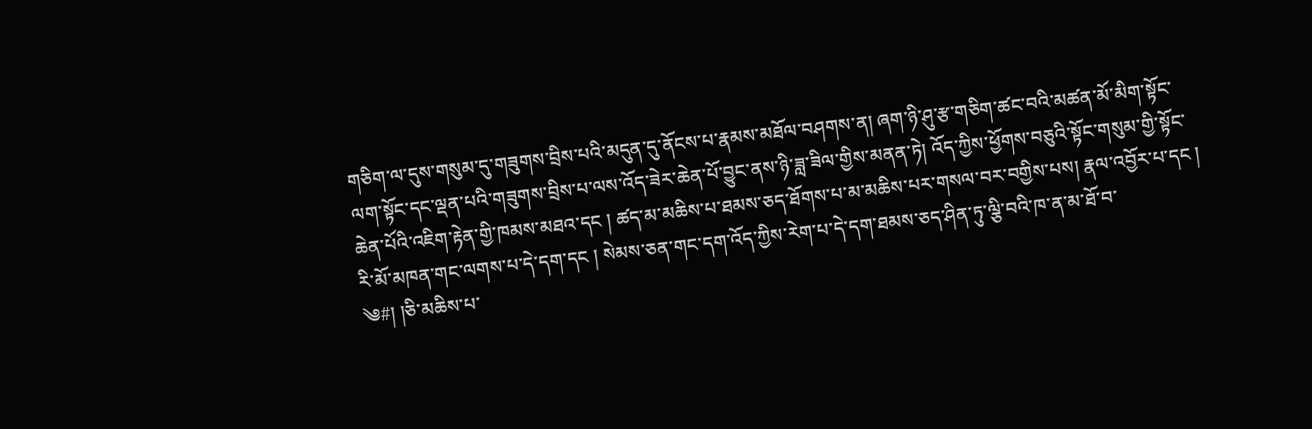གཅིག་ལ་དུས་གསུམ་དུ་གཟུགས་བྲིས་པའི་མདུན་དུ་ནོངས་པ་རྣམས་མཐོལ་བཤགས་ན། ཞག་ཉི་ཤུ་རྩ་གཅིག་ཚང་བའི་མཚན་མོ་མིག་སྟོང་ལག་སྟོང་དང་ལྡན་པའི་གཟུགས་བྲིས་པ་ལས་འོད་ཟེར་ཆེན་པོ་བྱུང་ནས་ཉི་ཟླ་ཟིལ་གྱིས་མནན་ཏེ། འོད་ཀྱིས་ཕྱོགས་བཅུའི་སྟོང་གསུམ་གྱི་སྟོང་ཆེན་པོའི་འཇིག་རྟེན་གྱི་ཁམས་མཐའ་དང ། ཚད་མ་མཆིས་པ་ཐམས་ཅད་ཐོགས་པ་མ་མཆིས་པར་གསལ་བར་བགྱིས་པས། རྣལ་འབྱོར་པ་དང ། རི་མོ་མཁན་གང་ལགས་པ་དེ་དག་དང ། སེམས་ཅན་གང་དག་འོད་ཀྱིས་རེག་པ་དེ་དག་ཐམས་ཅད་ཤིན་ཏུ་ལྕི་བའི་ཁ་ན་མ་ཐོ་བ་
༄#། །ཅི་མཆིས་པ་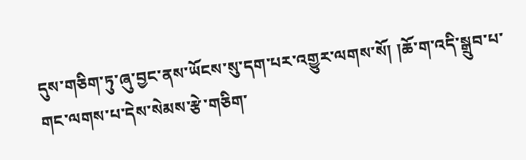དུས་གཅིག་ཏུ་ཞུ་བྱང་ནས་ཡོངས་སུ་དག་པར་འགྱུར་ལགས་སོ། །ཆོ་ག་འདི་སྒྲུབ་པ་གང་ལགས་པ་དེས་སེམས་རྩེ་གཅིག་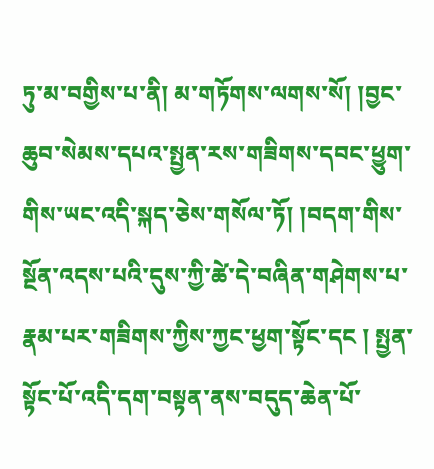ཏུ་མ་བགྱིས་པ་ནི། མ་གཏོགས་ལགས་སོ། །བྱང་ཆུབ་སེམས་དཔའ་སྤྱན་རས་གཟིགས་དབང་ཕྱུག་གིས་ཡང་འདི་སྐད་ཅེས་གསོལ་ཏོ། །བདག་གིས་སྔོན་འདས་པའི་དུས་ཀྱི་ཚེ་དེ་བཞིན་གཤེགས་པ་རྣམ་པར་གཟིགས་ཀྱིས་ཀྱང་ཕྱག་སྟོང་དང ། སྤྱན་སྟོང་པོ་འདི་དག་བསྟན་ནས་བདུད་ཆེན་པོ་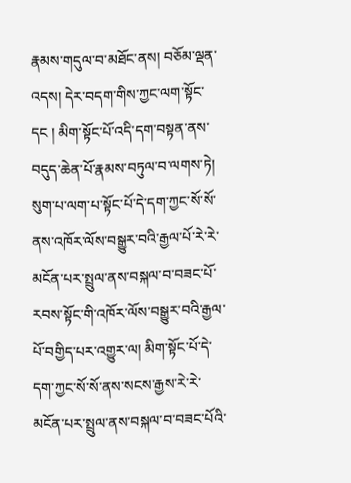རྣམས་གདུལ་བ་མཐོང་ནས། བཅོམ་ལྡན་འདས། དེར་བདག་གིས་ཀྱང་ལག་སྟོང་དང ། མིག་སྟོང་པོ་འདི་དག་བསྟན་ནས་བདུད་ཆེན་པོ་རྣམས་བཏུལ་བ་ལགས་ཏེ། སུག་པ་ལག་པ་སྟོང་པོ་དེ་དག་ཀྱང་སོ་སོ་ནས་འཁོར་ལོས་བསྒྱུར་བའི་རྒྱལ་པོ་རེ་རེ་མངོན་པར་སྤྲུལ་ནས་བསྐལ་བ་བཟང་པོ་རབས་སྟོང་གི་འཁོར་ལོས་བསྒྱུར་བའི་རྒྱལ་པོ་བགྱིད་པར་འགྱུར་ལ། མིག་སྟོང་པོ་དེ་དག་ཀྱང་སོ་སོ་ནས་སངས་རྒྱས་རེ་རེ་མངོན་པར་སྤྲུལ་ནས་བསྐལ་བ་བཟང་པོའི་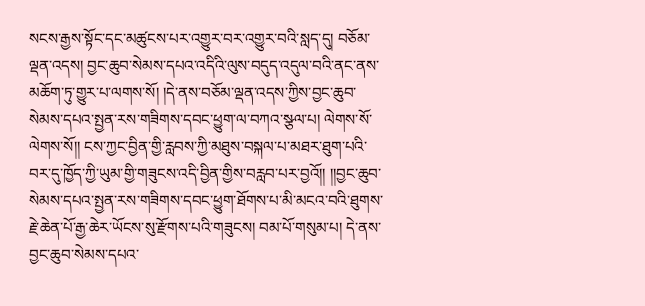སངས་རྒྱས་སྟོང་དང་མཚུངས་པར་འགྱུར་བར་འགྱུར་བའི་སླད་དུ། བཅོམ་ལྡན་འདས། བྱང་ཆུབ་སེམས་དཔའ་འདིའི་ལུས་བདུད་འདུལ་བའི་ནང་ནས་
མཆོག་ཏུ་གྱུར་པ་ལགས་སོ། །དེ་ནས་བཅོམ་ལྡན་འདས་ཀྱིས་བྱང་ཆུབ་སེམས་དཔའ་སྤྱན་རས་གཟིགས་དབང་ཕྱུག་ལ་བཀའ་སྩལ་པ། ལེགས་སོ་ལེགས་སོ།། ངས་ཀྱང་བྱིན་གྱི་རླབས་ཀྱི་མཐུས་བསྐལ་པ་མཐར་ཐུག་པའི་བར་དུ་ཁྱོད་ཀྱི་ཡུམ་གྱི་གཟུངས་འདི་བྱིན་གྱིས་བརླབ་པར་བྱའོ།། །།བྱང་ཆུབ་སེམས་དཔའ་སྤྱན་རས་གཟིགས་དབང་ཕྱུག་ཐོགས་པ་མི་མངའ་བའི་ཐུགས་རྗེ་ཆེན་པོ་རྒྱ་ཆེར་ཡོངས་སུ་རྫོགས་པའི་གཟུངས། བམ་པོ་གསུམ་པ། དེ་ནས་བྱང་ཆུབ་སེམས་དཔའ་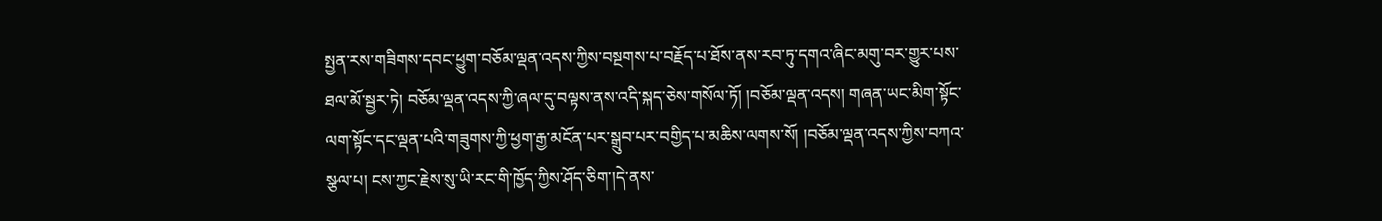སྤྱན་རས་གཟིགས་དབང་ཕྱུག་བཅོམ་ལྡན་འདས་ཀྱིས་བསྔགས་པ་བརྗོད་པ་ཐོས་ནས་རབ་ཏུ་དགའ་ཞིང་མགུ་བར་གྱུར་པས་ཐལ་མོ་སྦྱར་ཏེ། བཅོམ་ལྡན་འདས་ཀྱི་ཞལ་དུ་བལྟས་ནས་འདི་སྐད་ཅེས་གསོལ་ཏོ། །བཅོམ་ལྡན་འདས། གཞན་ཡང་མིག་སྟོང་ལག་སྟོང་དང་ལྡན་པའི་གཟུགས་ཀྱི་ཕྱག་རྒྱ་མངོན་པར་སྒྲུབ་པར་བགྱིད་པ་མཆིས་ལགས་སོ། །བཅོམ་ལྡན་འདས་ཀྱིས་བཀའ་སྩལ་པ། ངས་ཀྱང་རྗེས་སུ་ཡི་རང་གི་ཁྱོད་ཀྱིས་ཤོད་ཅིག་།དེ་ནས་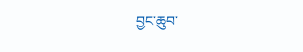བྱང་ཆུབ་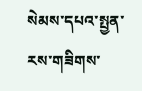སེམས་དཔའ་སྤྱན་རས་གཟིགས་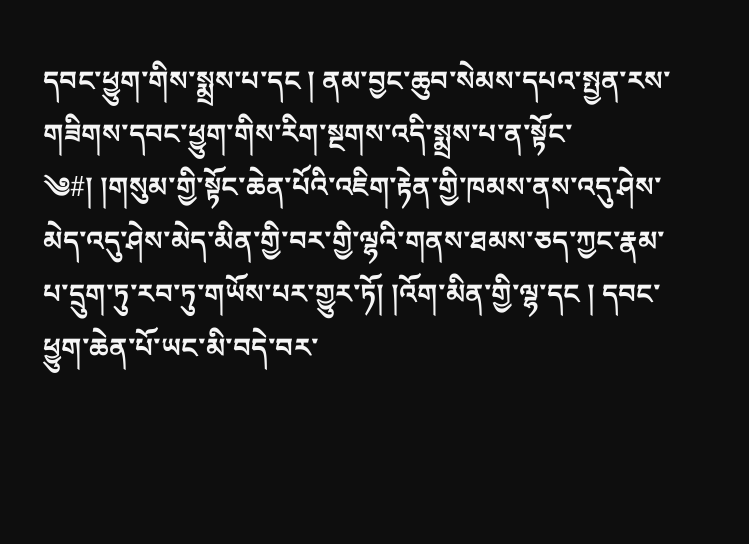དབང་ཕྱུག་གིས་སྨྲས་པ་དང ། ནམ་བྱང་ཆུབ་སེམས་དཔའ་སྤྱན་རས་གཟིགས་དབང་ཕྱུག་གིས་རིག་སྔགས་འདི་སྨྲས་པ་ན་སྟོང་
༄#། །གསུམ་གྱི་སྟོང་ཆེན་པོའི་འཇིག་རྟེན་གྱི་ཁམས་ནས་འདུ་ཤེས་མེད་འདུ་ཤེས་མེད་མིན་གྱི་བར་གྱི་ལྷའི་གནས་ཐམས་ཅད་ཀྱང་རྣམ་པ་དྲུག་ཏུ་རབ་ཏུ་གཡོས་པར་གྱུར་ཏོ། །འོག་མིན་གྱི་ལྷ་དང ། དབང་ཕྱུག་ཆེན་པོ་ཡང་མི་བདེ་བར་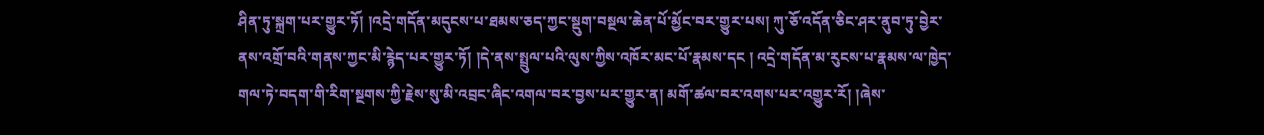ཤིན་ཏུ་སྐྲག་པར་གྱུར་ཏོ། །འདྲེ་གདོན་མདུངས་པ་ཐམས་ཅད་ཀྱང་སྡུག་བསྔལ་ཆེན་པོ་མྱོང་བར་གྱུར་པས། ཀུ་ཅོ་འདོན་ཅིང་ཤར་ནུབ་ཏུ་བྱེར་ནས་འགྲོ་བའི་གནས་ཀྱང་མི་རྙེད་པར་གྱུར་ཏོ། །དེ་ནས་སྤྲུལ་པའི་ལུས་ཀྱིས་འཁོར་མང་པོ་རྣམས་དང ། འདྲེ་གདོན་མ་རུངས་པ་རྣམས་ལ་ཁྱེད་གལ་ཏེ་བདག་གི་རིག་སྔགས་ཀྱི་རྗེས་སུ་མི་འབྲང་ཞིང་འགལ་བར་བྱས་པར་གྱུར་ན། མགོ་ཚལ་བར་འགས་པར་འགྱུར་རོ། །ཞེས་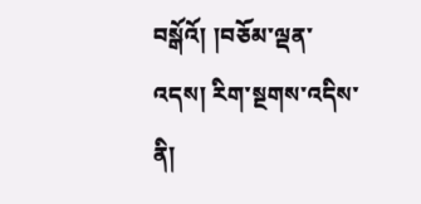བསྒོའོ། །བཅོམ་ལྡན་འདས། རིག་སྔགས་འདིས་ནི།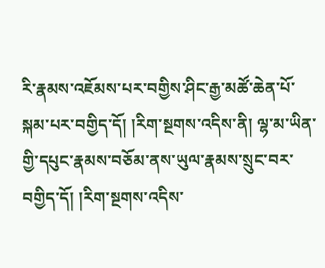རི་རྣམས་འཇོམས་པར་བགྱིས་ཤིང་རྒྱ་མཚོ་ཆེན་པོ་སྐམ་པར་བགྱིད་དོ། །རིག་སྔགས་འདིས་ནི། ལྷ་མ་ཡིན་གྱི་དཔུང་རྣམས་བཅོམ་ནས་ཡུལ་རྣམས་སྲུང་བར་བགྱིད་དོ། །རིག་སྔགས་འདིས་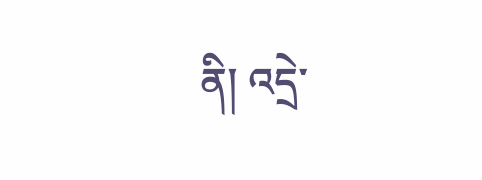ནི། འདྲེ་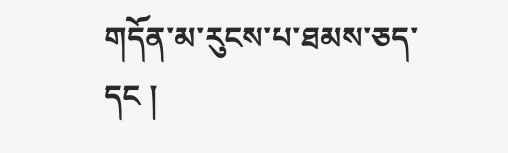གདོན་མ་རུངས་པ་ཐམས་ཅད་དང །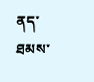ནད་ཐམས་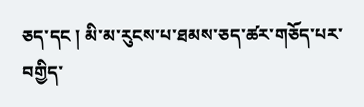ཅད་དང ། མི་མ་རུངས་པ་ཐམས་ཅད་ཚར་གཅོད་པར་བགྱིད་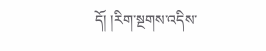དོ། །རིག་སྔགས་འདིས་